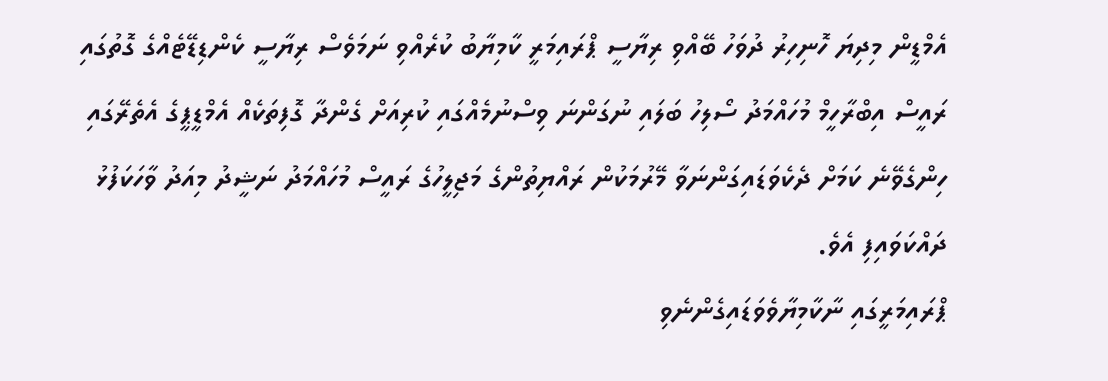އެމްޑީން މިދިޔަ ހޮނިހިރު ދުވަހު ބޭއްވި ރިޔާސީ ޕްރައިމަރީ ކާމިޔާބު ކުރެއްވި ނަމަވެސް ރިޔާސީ ކެންޑިޑޭޓެއްގެ ގޮތުގައި ރައީސް އިބްރާހީމް މުހައްމަދު ސޯލިހު ބަލައި ނުގަންނަ ވިސްނުމެއްގައި ކުރިއަށް ގެންދާ ގޮފިތަކެއް އެމްޑީޕީގެ އެތެރޭގައި ހިންގެވޭނެ ކަމަށް ދެކެވަޑައިގަންނަވާ މޭރުމަކުން ރައްޔިތުންގެ މަޖިލީހުގެ ރައީސް މުހައްމަދު ނަޝީދު މިއަދު ވާހަކަފުޅު ދައްކަވައިފި އެވެ.
ޕްރައިމަރީގައި ނާކާމިޔާވެވަޑައިގެންނެވި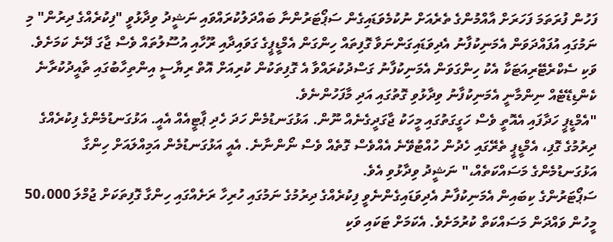ފަހުން ފުރަތަމަ ފަހަރަށް އާއްމުންގެ ތެރެއަށް ނުކުމެވަޑައިގެން ސަޕޯޓަރުންނާ ބައްދަލުކުރައްވައި ނަޝީދު ވިދާޅުވީ "ފިކުރެއްގެ ދިރުން" މި ނަމުގައި އުފައްދަވަން އެމަނިކުފާނު އެދިވަޑައިގަންނަވާ ގޮފިތައް ހިންގަން އެމްޑީޕީގެ ގަވައިދާއި ރޫހާއި އުސޫލުތައް ވެސް ޖާގަ ދޭނެ ކަމަށެވެ. ވަކި ސެކްރެޓޭރިއަޓަކާ އެކު ހިންގަވަން އެމަނިކުފާނު ގަސްދުކުރައްވާ އެ ގޮފިތަކުން ކުރިއަށް އޮތް ރިޔާސީ އިންތިހާބުގައި ތާއީދުކުރާނެ ކެންޑިޑޭޓެއް ނިންމާނީ އެމަނިކުފާނު ވިދާޅުވި ގޮތުގައި އަދި މާފަހުންނެވެ.
"އެމްޑީޕީ ހަދާފައި އެއޮތީ ވެސް ހަގީގަތުގައި މީހަކު ޖާގަދީގެނެއް ނޫން. އަޅުގަނޑުމެން ހަދަ ހެދި ޕާޓީއެއް އެއީ. އަޅުގަނޑުމެންގެ ފިކުރެއްގެ ދިރުމުގެ ގޮފި، އެމްޑީޕީ ތެރޭގައި ހެދުން ހުއްޓުވޭނެ އެއްވެސް ގޮތެއް ވެސް ނޯންނާނެ. އެއީ އަޅުގަނޑުމެން އަމިއްލައަށް ހިންގާ އަޅުގަނޑުމެންގެ މަސައްކަތެއް،" ނަޝީދު ވިދާޅުވި އެވެ.
ސަޕޯޓަރުންގެ ކިބައިން އެމަނިކުފާނު އެދިވަޑައިގެންނެވީ ފިކުރެއްގެ ދިރުމުގެ ނަމުގައި ހުރިހާ ރަށެއްގައި ހިންގާ ގޮފިތަކަށް ޖުމްލަ 50،000 މީހުން ވައްދަން މަސައްކަތް ކުރުމަށެވެ. އެކަމަށް ޓަކައި ވަކި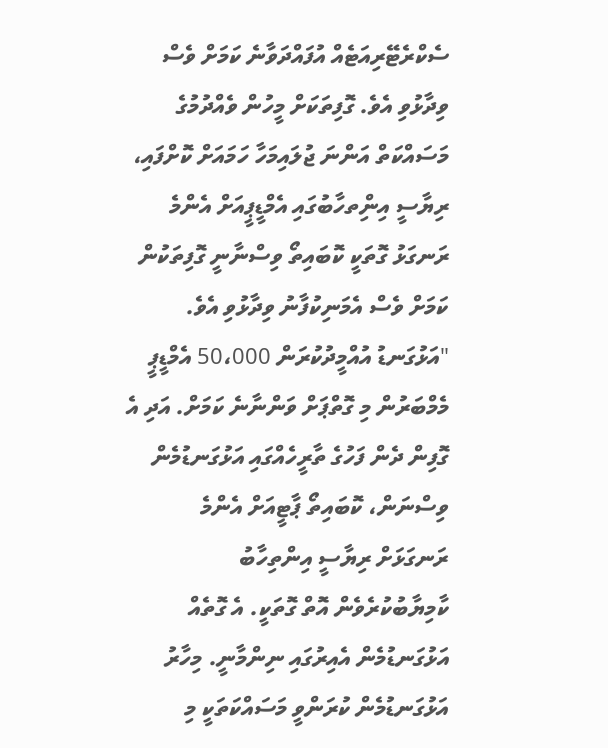ސެކްރެޓޭރިއަޓެއް އުފައްދަވާނެ ކަމަށް ވެސް ވިދާޅުވި އެވެ. ގޮފިތަކަށް މީހުން ވެއްދުމުގެ މަސައްކަތް އަންނަ ޖުލައިމަހާ ހަމައަށް ކޮށްފައި، ރިޔާސީ އިންިތހާބުގައި އެމްޑީޕީއަށް އެންމެ ރަނގަޅު ގޮތަކީ ކޮބައިތޯ ވިސްނާނީ ގޮފިތަކުން ކަމަށް ވެސް އެމަނިކުފާނު ވިދާޅުވި އެވެ.
"އަޅުގަނޑު އުއްމީދުކުރަން 50،000 އެމްޑީޕީ މެމްބަރުން މި ގޮތްޕަށް ވަންނާނެ ކަމަށް. އަދި އެ ގޮފިން ދެން ފަހުގެ ތާރީހެއްގައި އަޅުގަނޑުމެން ވިސްނަން، ކޮބައިތޯ ޕާޓީއަށް އެންމެ ރަނގަޅަށް ރިޔާސީ އިންތިހާބު ކާމިޔާބުކުރެވެން އޮތް ގޮތަކީ. އެ ގޮތެއް އަޅުގަނޑުމެން އެއިރުގައި ނިންމާނީ. މިހާރު އަޅުގަނޑުމެން ކުރަންވީ މަސައްކަތަކީ މި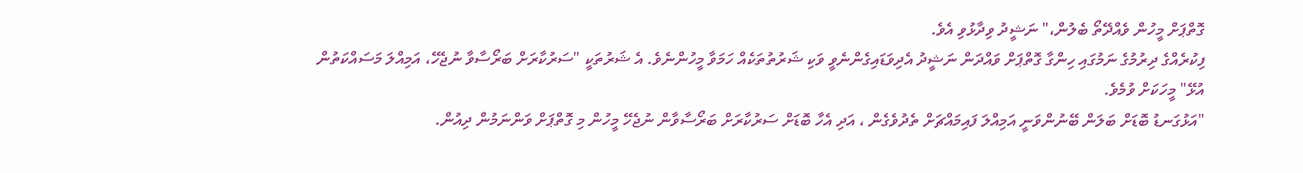ގޮތްޕަށް މީހުން ވެއްދޭތޯ ބެލުން،" ނަޝީދު ވިދާޅުވި އެވެ.
ފިކުރެއްގެ ދިރުމުގެ ނަމުގައި ހިންގާ ގޮތްޕަށް ވައްދަން ނަޝީދު އެދިވަޑައިގެންނެވީ ވަކި ޝަރުތުތަކެއް ހަމަވާ މީހުންނެވެ. އެ ޝަރުތަކީ "ސަރުކާރަށް ބަރޯސާވާ ނުޖެހޭ، އަމިއްލަ މަސައްކަތުން އުޅޭ" މީހަކަށް ވުމެވެ.
"އަޅުގަނޑު ބޮޑަށް ބަލަން ބޭނުންވަނީ އަމިއްލަ ފައިމައްޗަށް ތެދުވެގެން ، އަދި އެހާ ބޮޑަށް ސަރުކާރަށް ބަރޯސާވާން ނުޖެހޭ މީހުން މި ގޮތްޕަށް ވަންނަމުން ދިއުން.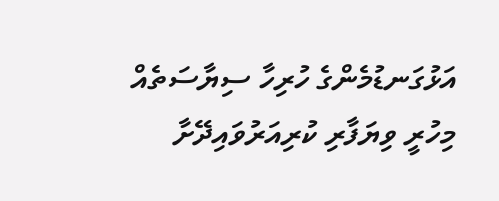އަޅުގަނޑުމެންގެ ހުރިހާ ސިޔާސަތެއް މިހުރީ ވިޔަފާރި ކުރިއަރުވައިދޭށާ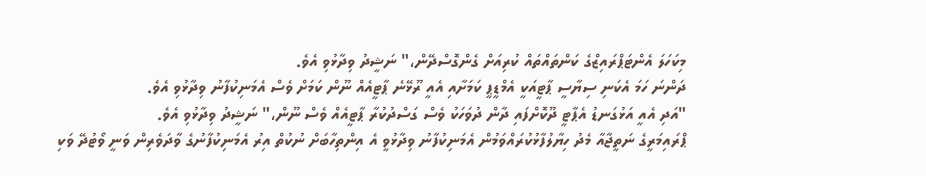މިކަހަލަ އެންޓަޕްރައިޒްގެ ކަންތައްތައް ކުރިއަށް ގެންގޮސްދޭން،" ނަޝީދު ވިދާޅުވި އެވެ.
ދަންނަ ހަމަ އެކަނި ސިޔާސީ ޕާޓީއަކީ އެމްޑީޕީ ކަމަށާއި އެއީ ރޫޅޭނެ ޕާޓީއެއް ނޫން ކަމަށް ވެސް އެމަނިކުފާނު ވިދާޅުވި އެވެ.
"އަދި އެއީ އަޅުގަނޑު އެޕާޓީ ދޫކޮށްފައި ދާން ދުވަހަކު ވެސް ގަސްދުކުރާ ޕާޓީއެއް ވެސް ނޫން،" ނަޝީދު ވިދާޅުވި އެވެ.
ޕްރައިމަރީގެ ނަތީޖާއާ މެދު ހިޔާލުފާޅުކުރައްވަމުން އެމަނިކުފާނު ވިދާޅުވީ އެ އިންތިހާބަށް ނުކުތް އިރު އެމަނިކުފާނުގެ ވާދަވެރިން ވަނީ ވޯޓުދޭ ވަކި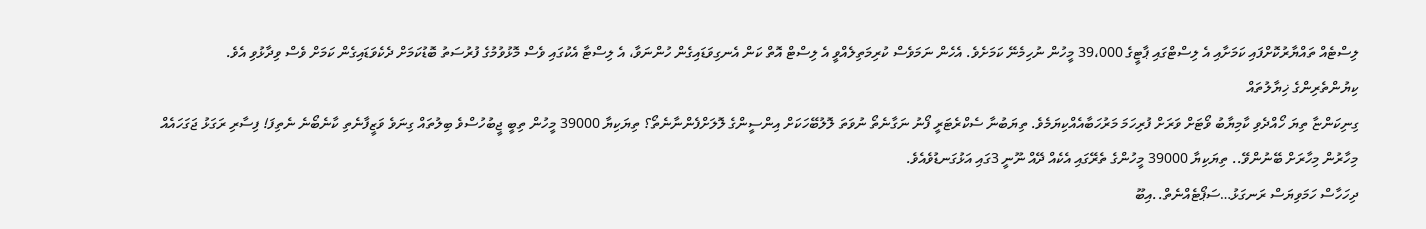ލިސްޓެއް ތައްޔާރުކޮށްފައި ކަމަށާއި އެ ލިސްޓްގައި ޕާޓީގެ 39،000 މީހުން ނުހިމެނޭ ކަމަށެވެ. އެހެން ނަމަވެސް ކުރިމަތިލެއްވީ އެ ލިސްޓް އޮތް ކަން އެނގިވަޑައިގެން ހުންނަވާ، އެ ލިސްޓާ އެކުގައި ވެސް މޮޅުވުމުގެ ފުރުސަތު ބޮޑުކަމަށް ދެކެވަޑައިގެން ކަމަށް ވެސް ވިދާޅުވި އެވެ.
ކިޔުންތެރިންގެ ޚިޔާލުތައް
ގިނިކަންޏާ ތިޔަ ހޯއްދެވި ކާމިޔާބު ވޯޓަށް ވަރަށް ފުރިހަމަ މަރުހަބާއެއްކިޔަމެވެ. ތިޔަބުނާ ސެކްރެޓަރީ ފޯނު ނަގާނެތޯ ނުވަތަ ލޮލުބޭހަކަށް އިންސީންގެ ލޮލަށްފެންނާނެތޯ؟ ތިޔަކިޔާ 39000 މީހުން ތިބީ ޖީބުހުސްވެ ބިލުތައް ގިނަވެ ވަޒީފާނެތި ކާނެބޯނެ ނެތިފަ! ފިސާރި ރަގަޅު ޖަގަހައެއް މިހާރުން މިހާރަށް ބޭނުންވޭ.. ތިޔަކިޔާ 39000 މީހުންގެ ތެރޭގައި އެކެއް ދޭއް ނޫނީ 3ގައި އަޅުގަނޑުވެއެވެ.
ދިހަހާސް ހަމަވިޔަސް ރަނގަޅު…ސަޕޯޓެއްނެތް..އިބޫ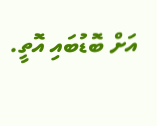އަށް ބޮޑުބައި އޮތީ.